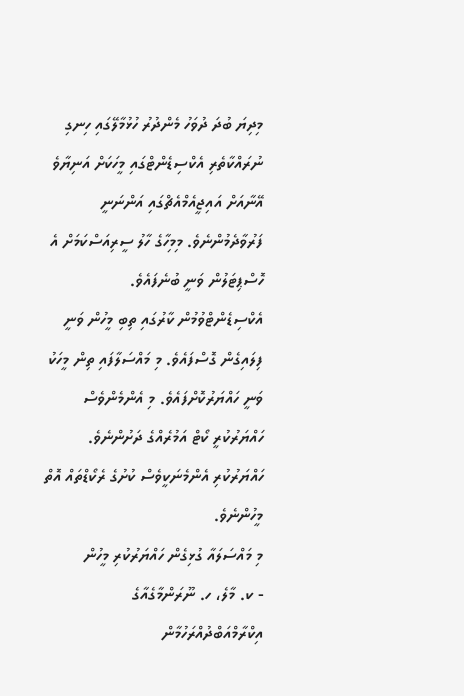މިދިޔަ ބުދަ ދުވަހު މެންދުރު ހުޅުމާލޭގައި ހިނގި ނުރައްކާތެރި އެކްސިޑެންޓްގައި މީހަކަށް އަނިޔާވެ އޭނާއަށް އައިޖީއެމްއެޗްގައި އަންނަނީ ފަރުވާދެމުންނެވެ. މިމިހާގެ ހާލު ސީރިއަސްކަމަށް އެ ހޮސްޕިޓަލުން ވަނީ ބުނެފައެވެ.
އެކްސިޑެންޓްވުމުން ކާރުގައި ތިބި މީހުން ވަނީ ފިލައިގެން ގޮސްފައެވެ. މި މައްސަލާފައި ތިން މީހަކު ވަނީ ހައްޔަރުކޮށްފައެވެ. މި އެންމެންވެސް ހައްޔަރުކުރީ ކޯޓް އަމުރެއްގެ ދަށުންނެވެ. ހައްޔަރުކުރި އެންމެނަކީވެސް ކުށުގެ ރެކޯޑްތައް އޮތް މީހުންނެވެ.
މި މައްސަލައާ ގުޅިގެން ހައްޔަރުކުރި މީހުން
- ކ. މާލެ، ހ. ނޫރަންމާގެއާގެ އިކްރާމްއަބްދުއްރަހުމާން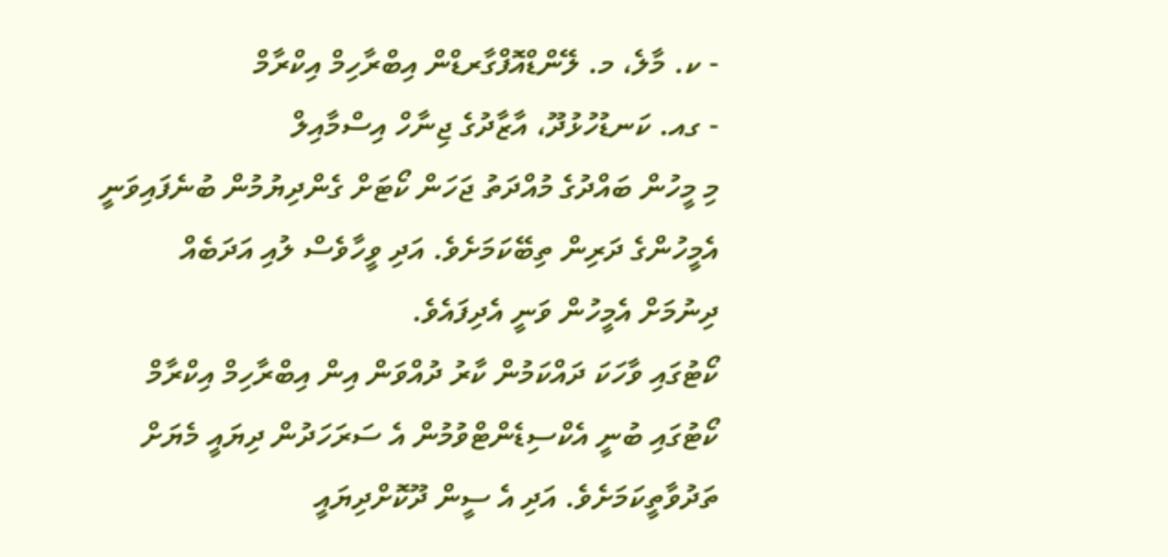- ކ. މާލެ، މ. ލޭންޑްއޮފްގާރޑްން އިބްރާހިމް އިކްރާމް
- ގއ. ކަނޑުހުޅުދޫ، އާޒާދުގެ ޖިނާހް އިސްމާއިލް
މި މީހުން ބައްދުގެ މުއްދަތު ޖަހަން ކޯޓަށް ގެންދިޔުމުން ބުނެފައިވަނީ އެމީހުންގެ ދަރިން ތިބޭކަމަށެވެ. އަދި ވީހާވެސް ލުއި އަދަބެއް ދިނުމަށް އެމީހުން ވަނީ އެދިފައެވެ.
ކޯޓުގައި ވާހަކަ ދައްކަމުން ކާރު ދުއްވަން އިން އިބްރާހިމް އިކްރާމް ކޯޓުގައި ބުނީ އެކްސިޑެންޓްވުމުން އެ ސަރަހަދުން ދިޔައީ މެޔަށް ތަދުވާތީކަމަށެވެ. އަދި އެ ސީން ދޫކޮށްދިޔައީ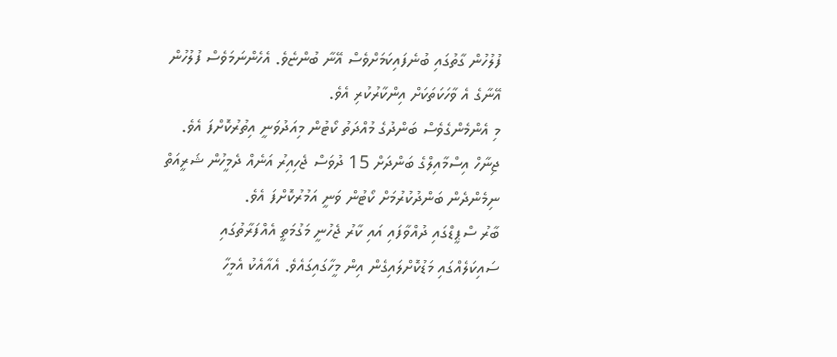ފުލުހުން ގާތުގައި ބުނެފައިކަމަށްވެސް އޭނާ ބުންޏެވެ. އެހެންނަމަވެސް ފުލުހުން އޭނާގެ އެ ވާހަކަތަކަށް އިންކާރުކުރި އެވެ.
މި އެންމެންގެވެސް ބަންދުގެ މުއްދަތު ކޯޓުން މިއަދުވަނީ އިތުރުކޮށްފަ އެވެ. ޖިނާހް އިސްމާއިލްގެ ބަންދަށް 15 ދުވަސް ޖެހިއިރު އަނެއް ދެމީހުން ޝަރީއަތް ނިމެންދެން ބަންދުކުރުމަށް ކޯޓުން ވަނީ އަމުރުކޮށްފަ އެވެ.
ބާރު ސްޕީޑްގައި ދުއްވާފައި އައި ކާރު ޖެހުނީ މަގުމަތީ އެއްފަރާތުގައި ސައިކަލެއްގައި މަޑުކޮށްލައިގެން އިން މީހާގައިގައެވެ. އެއާއެކު އެމީހާ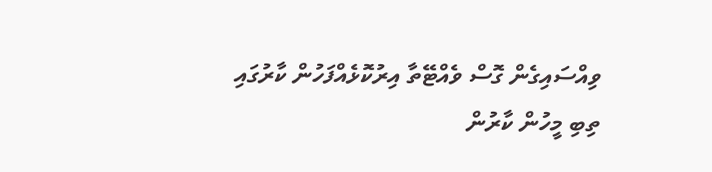ވިއްސައިގެން ގޮސް ވެއްޓޭތާ އިރުކޮޅެއްފަހުން ކާރުގައި ތިބި މީހުން ކާރުން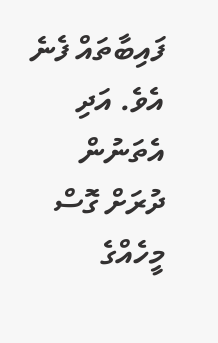ފައިބާތައް ފެނެ އެވެ. އަދި އެތަނުން ދުރަށް ގޮސް މީހެއްގެ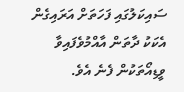ސައިކަލުގައި ފަހަތަށް އަރައިގެން އެކަކު ދާތަން އާއްމުވެފައިވާ ވީޑިއޯތަކުން ފެނެ އެވެ.